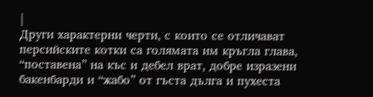|
Други характерни черти, с които се отличават персийските котки са голямата им кръгла глава, “поставена” на къс и дебел врат, добре изразени бакенбарди и “жабо” от гъста дълга и пухеста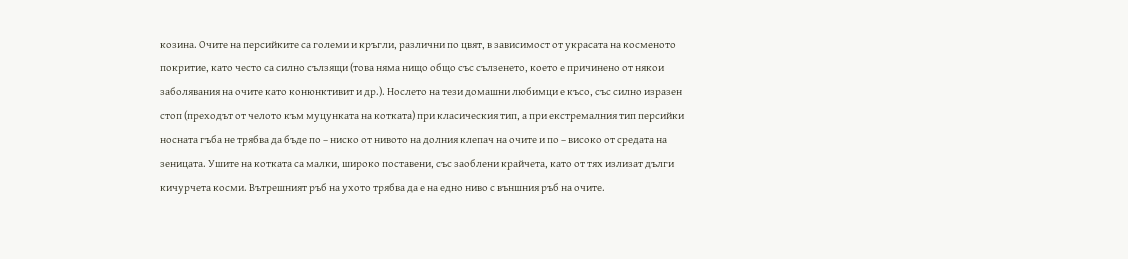козина. Очите на персийките са големи и кръгли, различни по цвят, в зависимост от украсата на косменото покритие, като често са силно сълзящи (това няма нищо общо със сълзенето, което е причинено от някои заболявания на очите като конюнктивит и др.). Нослето на тези домашни любимци е късо, със силно изразен стоп (преходът от челото към муцунката на котката) при класическия тип, а при екстремалния тип персийки носната гъба не трябва да бъде по – ниско от нивото на долния клепач на очите и по – високо от средата на зеницата. Ушите на котката са малки, широко поставени, със заоблени крайчета, като от тях излизат дълги кичурчета косми. Вътрешният ръб на ухото трябва да е на едно ниво с външния ръб на очите.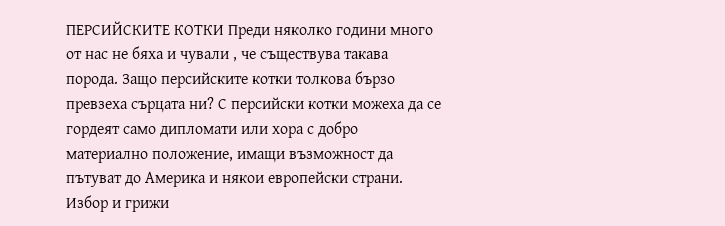ПЕРСИЙСКИТЕ КОТКИ Преди няколко години много от нас не бяха и чували , че съществува такава порода. Защо персийските котки толкова бързо превзеха сърцата ни? С персийски котки можеха да се гордеят само дипломати или хора с добро материално положение, имащи възможност да пътуват до Америка и някои европейски страни. Избор и грижи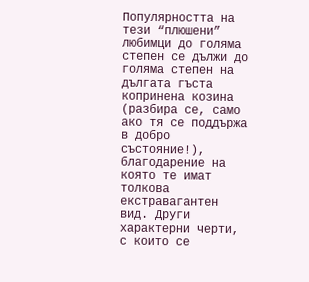Популярността на тези “плюшени” любимци до голяма степен се дължи до голяма степен на дългата гъста копринена козина (разбира се, само ако тя се поддържа в добро състояние!), благодарение на която те имат толкова екстравагантен вид. Други характерни черти, с които се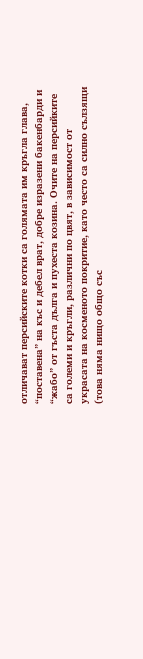отличават персийските котки са голямата им кръгла глава, “поставена” на къс и дебел врат, добре изразени бакенбарди и “жабо” от гъста дълга и пухеста козина. Очите на персийките са големи и кръгли, различни по цвят, в зависимост от украсата на косменото покритие, като често са силно сълзящи (това няма нищо общо със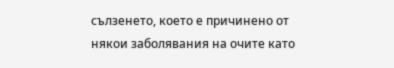сълзенето, което е причинено от някои заболявания на очите като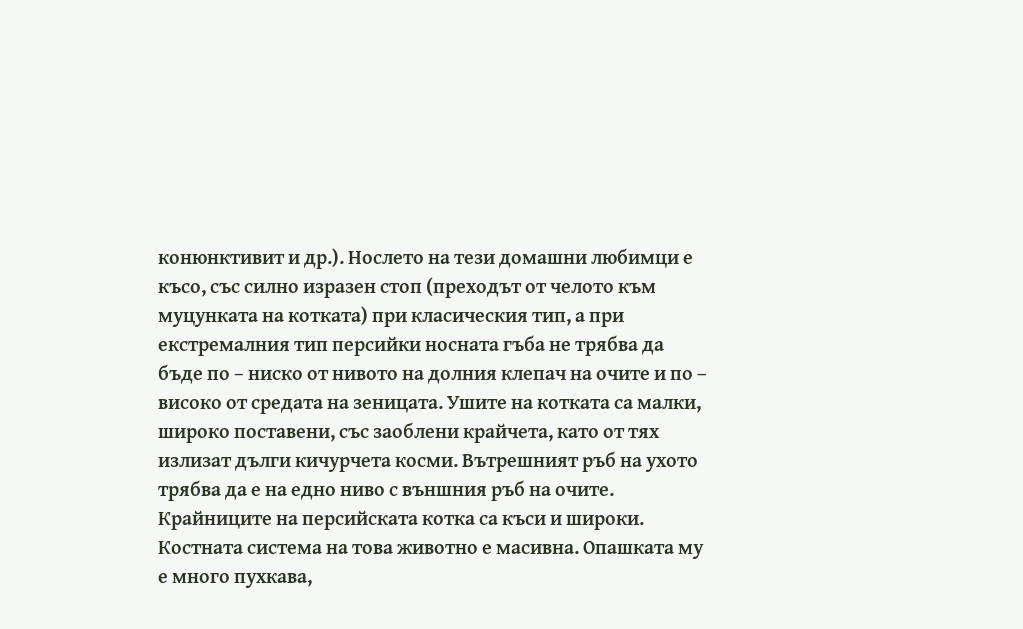конюнктивит и др.). Нослето на тези домашни любимци е късо, със силно изразен стоп (преходът от челото към муцунката на котката) при класическия тип, а при екстремалния тип персийки носната гъба не трябва да бъде по – ниско от нивото на долния клепач на очите и по – високо от средата на зеницата. Ушите на котката са малки, широко поставени, със заоблени крайчета, като от тях излизат дълги кичурчета косми. Вътрешният ръб на ухото трябва да е на едно ниво с външния ръб на очите. Крайниците на персийската котка са къси и широки. Костната система на това животно е масивна. Опашката му е много пухкава,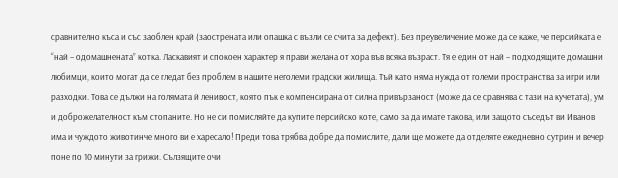сравнително къса и със заоблен край (заострената или опашка с възли се счита за дефект). Без преувеличение може да се каже, че персийката е “най – одомашнената” котка. Ласкавият и спокоен характер я прави желана от хора във всяка възраст. Тя е един от най – подходящите домашни любимци, които могат да се гледат без проблем в нашите неголеми градски жилища. Тъй като няма нужда от големи пространства за игри или разходки. Това се дължи на голямата й ленивост, която пък е компенсирана от силна привързаност (може да се сравнява с тази на кучетата), ум и доброжелателност към стопаните. Но не си помисляйте да купите персийско коте, само за да имате такова, или защото съседът ви Иванов има и чуждото животинче много ви е харесало! Преди това трябва добре да помислите, дали ще можете да отделяте ежедневно сутрин и вечер поне по 10 минути за грижи. Сълзящите очи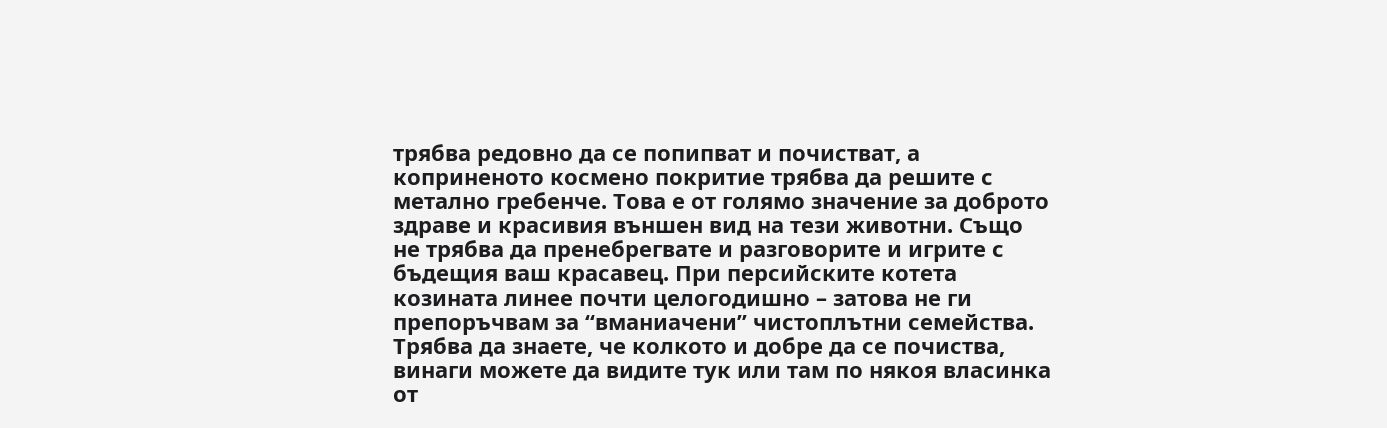трябва редовно да се попипват и почистват, а коприненото космено покритие трябва да решите с метално гребенче. Това е от голямо значение за доброто здраве и красивия външен вид на тези животни. Също не трябва да пренебрегвате и разговорите и игрите с бъдещия ваш красавец. При персийските котета козината линее почти целогодишно – затова не ги препоръчвам за “вманиачени” чистоплътни семейства. Трябва да знаете, че колкото и добре да се почиства, винаги можете да видите тук или там по някоя власинка от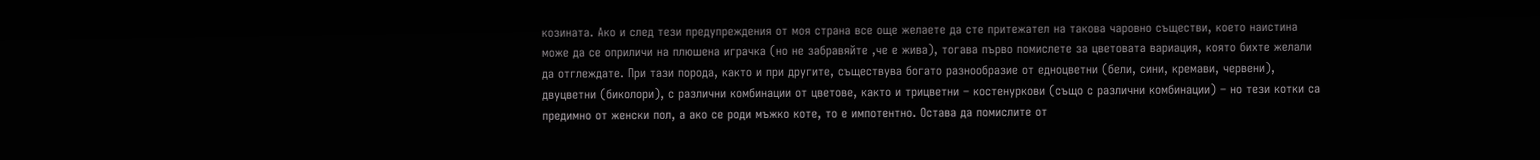козината. Ако и след тези предупреждения от моя страна все още желаете да сте притежател на такова чаровно съществи, което наистина може да се оприличи на плюшена играчка (но не забравяйте ,че е жива), тогава първо помислете за цветовата вариация, която бихте желали да отглеждате. При тази порода, както и при другите, съществува богато разнообразие от едноцветни (бели, сини, кремави, червени), двуцветни (биколори), с различни комбинации от цветове, както и трицветни – костенуркови (също с различни комбинации) – но тези котки са предимно от женски пол, а ако се роди мъжко коте, то е импотентно. Остава да помислите от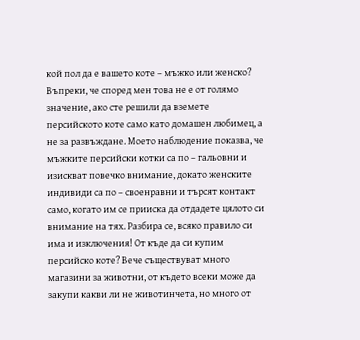кой пол да е вашето коте – мъжко или женско? Въпреки, че според мен това не е от голямо значение, ако сте решили да вземете персийското коте само като домашен любимец, а не за развъждане. Моето наблюдение показва, че мъжките персийски котки са по – гальовни и изискват повечко внимание, докато женските индивиди са по – своенравни и търсят контакт само, когато им се прииска да отдадете цялото си внимание на тях. Разбира се, всяко правило си има и изключения! От къде да си купим персийско коте? Вече съществуват много магазини за животни, от където всеки може да закупи какви ли не животинчета, но много от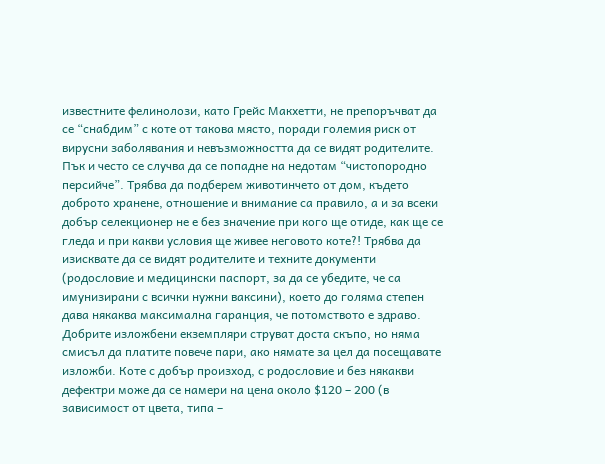известните фелинолози, като Грейс Макхетти, не препоръчват да се “снабдим” с коте от такова място, поради големия риск от вирусни заболявания и невъзможността да се видят родителите. Пък и често се случва да се попадне на недотам “чистопородно персийче”. Трябва да подберем животинчето от дом, където доброто хранене, отношение и внимание са правило, а и за всеки добър селекционер не е без значение при кого ще отиде, как ще се гледа и при какви условия ще живее неговото коте?! Трябва да изисквате да се видят родителите и техните документи (родословие и медицински паспорт, за да се убедите, че са имунизирани с всички нужни ваксини), което до голяма степен дава някаква максимална гаранция, че потомството е здраво. Добрите изложбени екземпляри струват доста скъпо, но няма смисъл да платите повече пари, ако нямате за цел да посещавате изложби. Коте с добър произход, с родословие и без някакви дефектри може да се намери на цена около $120 – 200 (в зависимост от цвета, типа –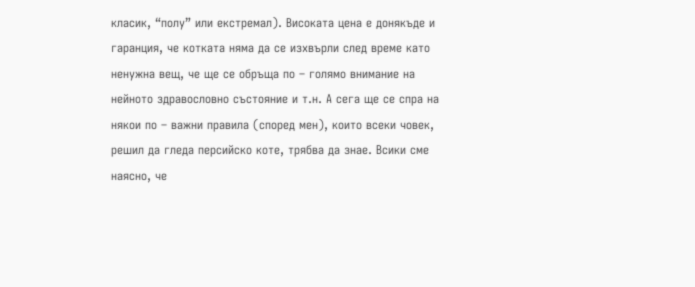класик, “полу” или екстремал). Високата цена е донякъде и гаранция, че котката няма да се изхвърли след време като ненужна вещ, че ще се обръща по – голямо внимание на нейното здравословно състояние и т.н. А сега ще се спра на някои по – важни правила (според мен), които всеки човек, решил да гледа персийско коте, трябва да знае. Всики сме наясно, че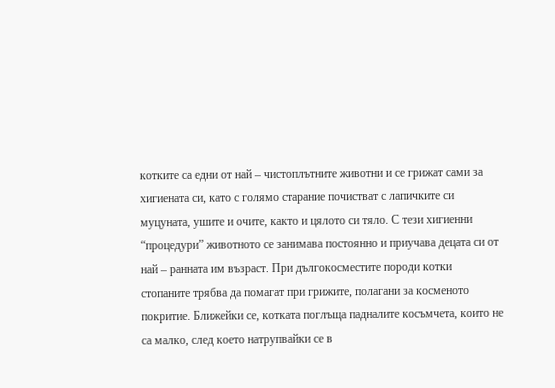котките са едни от най – чистоплътните животни и се грижат сами за хигиената си, като с голямо старание почистват с лапичките си муцуната, ушите и очите, както и цялото си тяло. С тези хигиенни “процедури” животното се занимава постоянно и приучава децата си от най – ранната им възраст. При дългокосместите породи котки стопаните трябва да помагат при грижите, полагани за косменото покритие. Ближейки се, котката поглъща падналите косъмчета, които не са малко, след което натрупвайки се в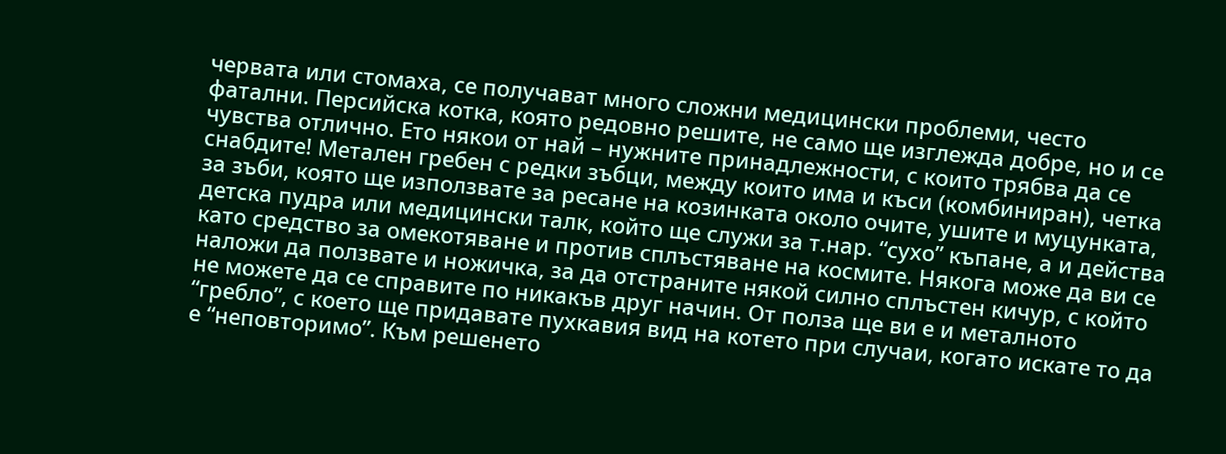червата или стомаха, се получават много сложни медицински проблеми, често фатални. Персийска котка, която редовно решите, не само ще изглежда добре, но и се чувства отлично. Ето някои от най – нужните принадлежности, с които трябва да се снабдите! Метален гребен с редки зъбци, между които има и къси (комбиниран), четка за зъби, която ще използвате за ресане на козинката около очите, ушите и муцунката, детска пудра или медицински талк, който ще служи за т.нар. “сухо” къпане, а и действа като средство за омекотяване и против сплъстяване на космите. Някога може да ви се наложи да ползвате и ножичка, за да отстраните някой силно сплъстен кичур, с който не можете да се справите по никакъв друг начин. От полза ще ви е и металното “гребло”, с което ще придавате пухкавия вид на котето при случаи, когато искате то да е “неповторимо”. Към решенето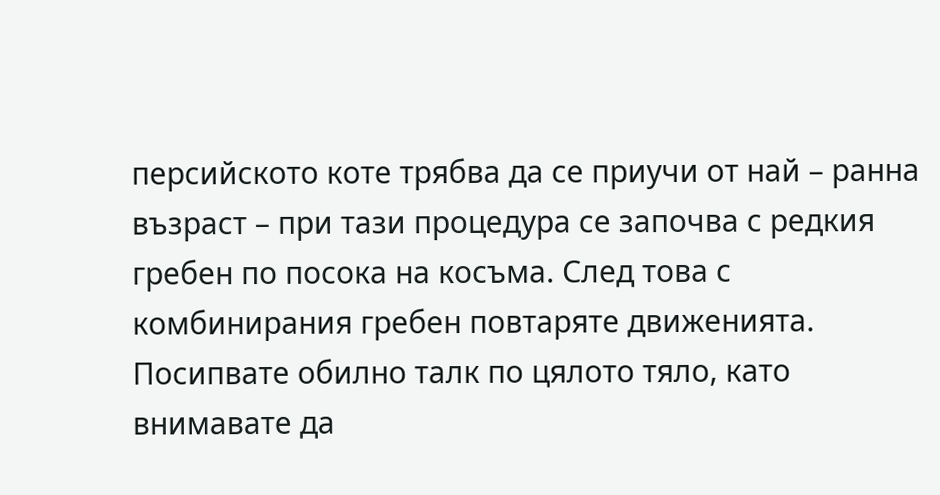персийското коте трябва да се приучи от най – ранна възраст – при тази процедура се започва с редкия гребен по посока на косъма. След това с комбинирания гребен повтаряте движенията. Посипвате обилно талк по цялото тяло, като внимавате да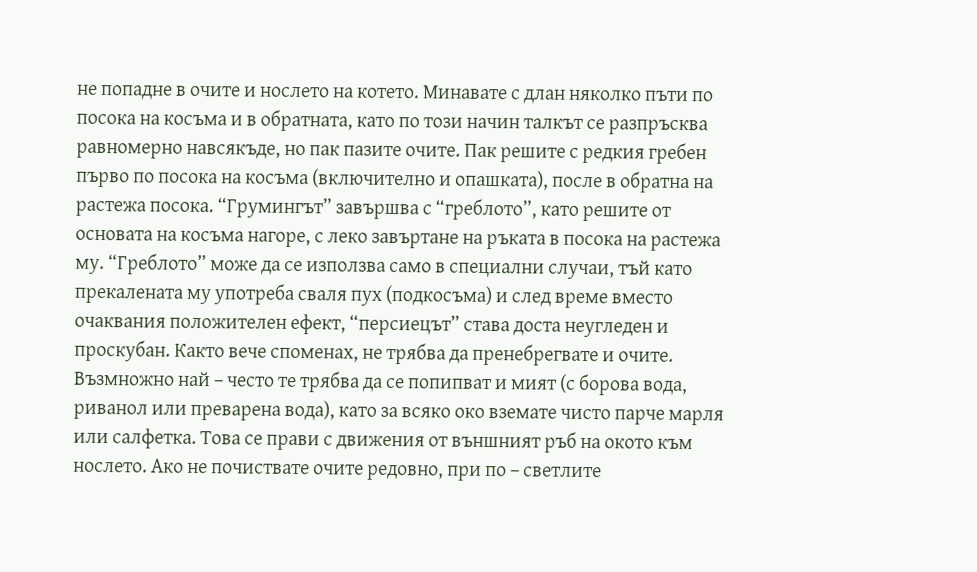не попадне в очите и нослето на котето. Минавате с длан няколко пъти по посока на косъма и в обратната, като по този начин талкът се разпръсква равномерно навсякъде, но пак пазите очите. Пак решите с редкия гребен първо по посока на косъма (включително и опашката), после в обратна на растежа посока. “Грумингът” завършва с “греблото”, като решите от основата на косъма нагоре, с леко завъртане на ръката в посока на растежа му. “Греблото” може да се използва само в специални случаи, тъй като прекалената му употреба сваля пух (подкосъма) и след време вместо очаквания положителен ефект, “персиецът” става доста неугледен и проскубан. Както вече споменах, не трябва да пренебрегвате и очите. Възмножно най – често те трябва да се попипват и мият (с борова вода, риванол или преварена вода), като за всяко око вземате чисто парче марля или салфетка. Това се прави с движения от външният ръб на окото към нослето. Ако не почиствате очите редовно, при по – светлите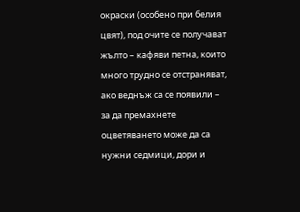окраски (особено при белия цвят), под очите се получават жълто – кафяви петна, които много трудно се отстраняват, ако веднъж са се появили – за да премахнете оцветяването може да са нужни седмици, дори и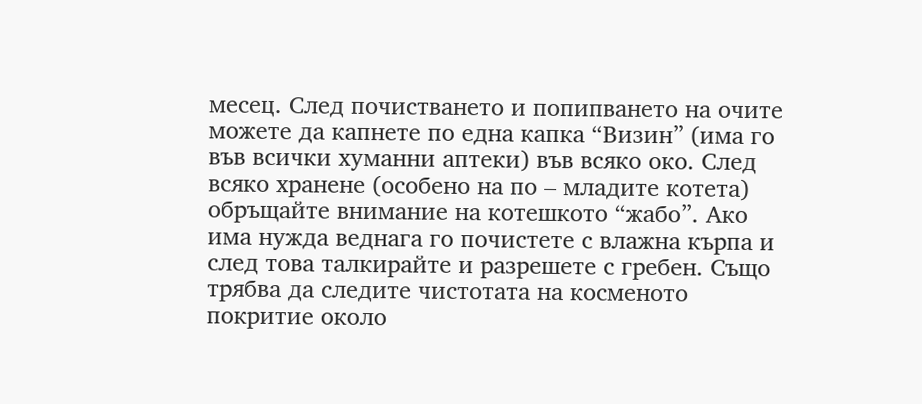месец. След почистването и попипването на очите можете да капнете по една капка “Визин” (има го във всички хуманни аптеки) във всяко око. След всяко хранене (особено на по – младите котета) обръщайте внимание на котешкото “жабо”. Ако има нужда веднага го почистете с влажна кърпа и след това талкирайте и разрешете с гребен. Също трябва да следите чистотата на косменото покритие около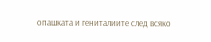опашката и гениталиите след всяко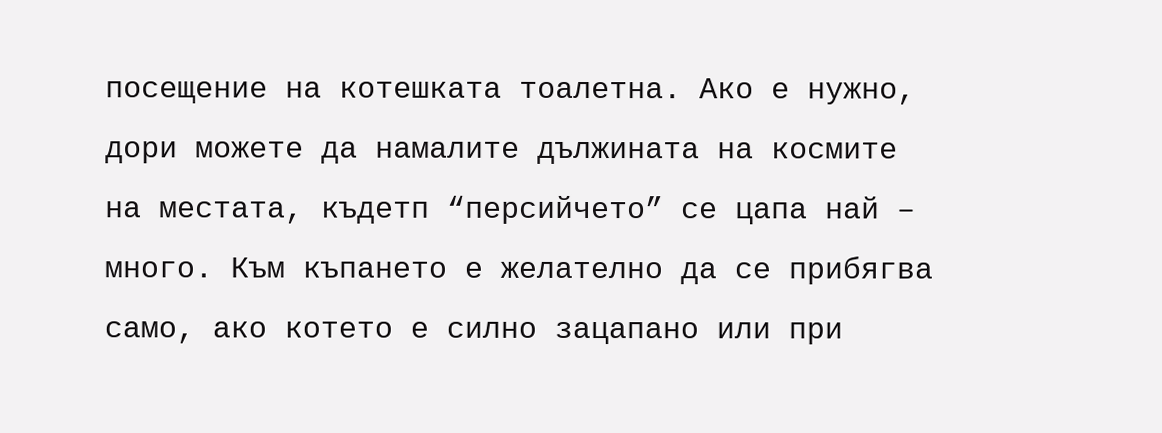посещение на котешката тоалетна. Ако е нужно, дори можете да намалите дължината на космите на местата, къдетп “персийчето” се цапа най – много. Към къпането е желателно да се прибягва само, ако котето е силно зацапано или при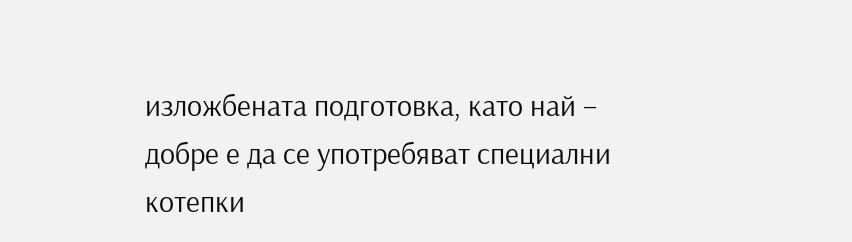изложбената подготовка, като най – добре е да се употребяват специални котепки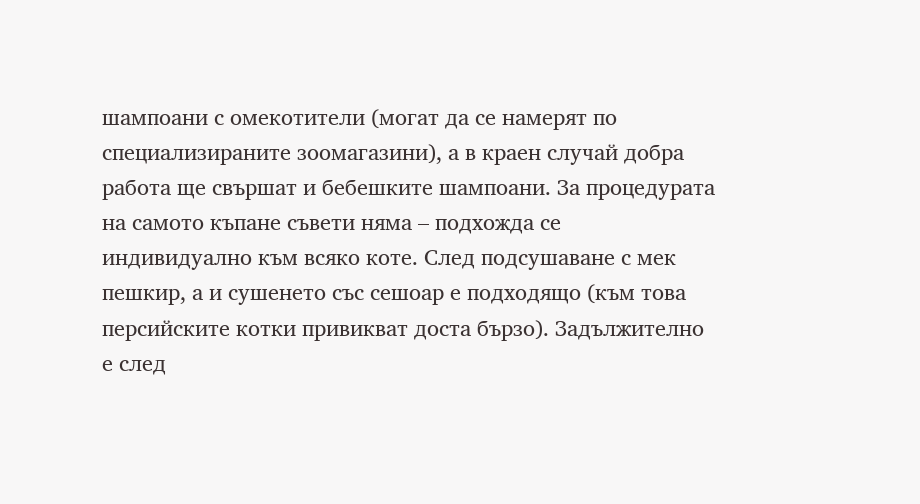шампоани с омекотители (могат да се намерят по специализираните зоомагазини), а в краен случай добра работа ще свършат и бебешките шампоани. За процедурата на самото къпане съвети няма – подхожда се индивидуално към всяко коте. След подсушаване с мек пешкир, а и сушенето със сешоар е подходящо (към това персийските котки привикват доста бързо). Задължително е след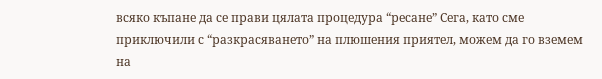всяко къпане да се прави цялата процедура “ресане” Сега, като сме приключили с “разкрасяването” на плюшения приятел, можем да го вземем на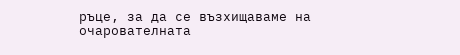ръце, за да се възхищаваме на очарователната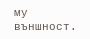му външност.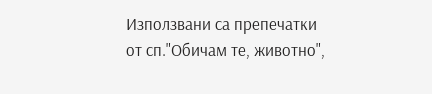Използвани са препечатки от сп."Обичам те, животно",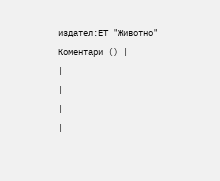издател:ЕТ "Животно"
Коментари () |
|
|
|
|